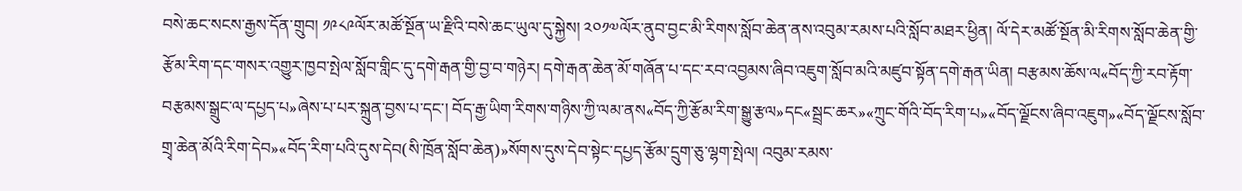བསེ་ཆང་སངས་རྒྱས་དོན་གྲུབ། ༡༩༨༩ལོར་མཚོ་སྔོན་ཡ་རྫིའི་བསེ་ཆང་ཡུལ་དུ་སྐྱེས། ༢༠༡༧ལོར་ནུབ་བྱང་མི་རིགས་སློབ་ཆེན་ནས་འབུམ་རམས་པའི་སློབ་མཐར་ཕྱིན། ལོ་དེར་མཚོ་སྔོན་མི་རིགས་སློབ་ཆེན་གྱི་རྩོམ་རིག་དང་གསར་འགྱུར་ཁྱབ་སྤེལ་སློབ་གླིང་དུ་དགེ་རྒན་གྱི་བྱ་བ་གཉེར། དགེ་རྒན་ཆེན་མོ་གཞོན་པ་དང་རབ་འབྱམས་ཞིབ་འཇུག་སློབ་མའི་མཛུབ་སྟོན་དགེ་རྒན་ཡིན། བརྩམས་ཆོས་ལ«བོད་ཀྱི་རབ་རྟོག་བརྩམས་སྒྲུང་ལ་དཔྱད་པ»ཞེས་པ་པར་སྐྲུན་བྱས་པ་དང་། བོད་རྒྱ་ཡིག་རིགས་གཉིས་ཀྱི་ལམ་ནས«བོད་ཀྱི་རྩོམ་རིག་སྒྱུ་རྩལ»དང«སྦྲང་ཆར»«ཀྲུང་གོའི་བོད་རིག་པ»«བོད་ལྗོངས་ཞིབ་འཇུག»«བོད་ལྗོངས་སློབ་གྲྭ་ཆེན་མོའི་རིག་དེབ»«བོད་རིག་པའི་དུས་དེབ(སི་ཁྲོན་སློབ་ཆེན)»སོགས་དུས་དེབ་སྟེང་དཔྱད་རྩོམ་དྲུག་ཅུ་ལྷག་སྤེལ། འབུམ་རམས་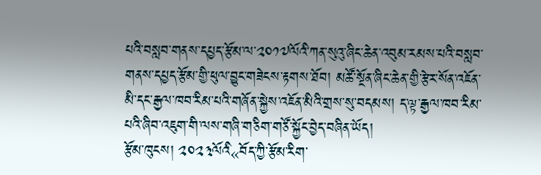པའི་བསླབ་གནས་དཔྱད་རྩོམ་ལ་༢༠༡༧ལོའི་ཀན་སུའུ་ཞིང་ཆེན་འབུམ་རམས་པའི་བསླབ་གནས་དཔྱད་རྩོམ་གྱི་ཕུལ་བྱུང་གཟེངས་རྟགས་ཐོབ། མཚོ་སྔོན་ཞིང་ཆེན་གྱི་རྩེར་སོན་འཇོན་མི་དང་རྒྱལ་ཁབ་རིམ་པའི་གཞོན་སྐྱེས་འཇོན་མིའི་གྲས་སུ་བདམས། ད་ལྟ་རྒྱལ་ཁབ་རིམ་པའི་ཞིབ་འཇུག་གི་ལས་གཞི་གཅིག་གཙོ་སྐྱོང་བྱེད་བཞིན་ཡོད།
རྩོམ་ཁུངས། ༢༠༢༣ལོའི«བོད་ཀྱི་རྩོམ་རིག་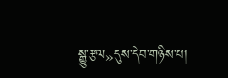སྒྱུ་རྩལ»དུས་དེབ་གཉིས་པ།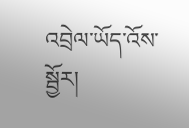འབྲེལ་ཡོད་འོས་སྦྱོར།